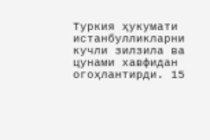Туркия ҳукумати истанбулликларни кучли зилзила ва цунами хавфидан огоҳлантирди. 15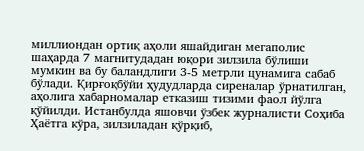миллиондан ортиқ аҳоли яшайдиган мегаполис шаҳарда 7 магнитудадан юқори зилзила бўлиши мумкин ва бу баландлиги 3-5 метрли цунамига сабаб бўлади. Қирғоқбўйи ҳудудларда сиреналар ўрнатилган, аҳолига хабарномалар етказиш тизими фаол йўлга қўйилди. Истанбулда яшовчи ўзбек журналисти Соҳиба Ҳаётга кўра, зилзиладан қўрқиб,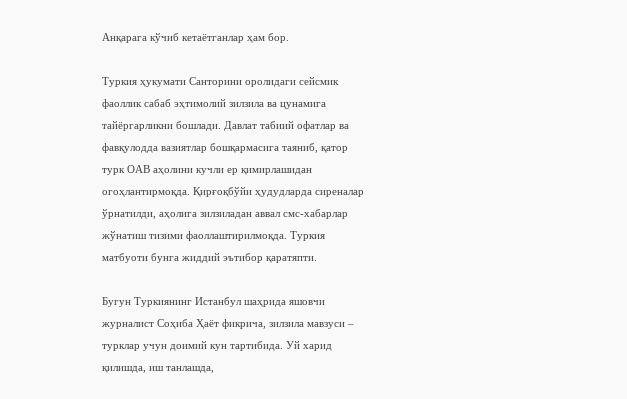Анқарага кўчиб кетаётганлар ҳам бор.

Туркия ҳукумати Санторини оролидаги сейсмик фаоллик сабаб эҳтимолий зилзила ва цунамига тайёргарликни бошлади. Давлат табиий офатлар ва фавқулодда вазиятлар бошқармасига таяниб, қатор турк ОАВ аҳолини кучли ер қимирлашидан огоҳлантирмоқда. Қирғоқбўйи ҳудудларда сиреналар ўрнатилди, аҳолига зилзиладан аввал смс-хабарлар жўнатиш тизими фаоллаштирилмоқда. Туркия матбуоти бунга жиддий эътибор қаратяпти.

Бугун Туркиянинг Истанбул шаҳрида яшовчи журналист Соҳиба Ҳаёт фикрича, зилзила мавзуси – турклар учун доимий кун тартибида. Уй харид қилишда, иш танлашда,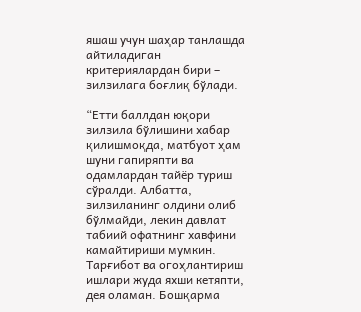яшаш учун шаҳар танлашда айтиладиган критериялардан бири – зилзилага боғлиқ бўлади.

“Етти баллдан юқори зилзила бўлишини хабар қилишмоқда, матбуот ҳам шуни гапиряпти ва одамлардан тайёр туриш сўралди. Албатта, зилзиланинг олдини олиб бўлмайди, лекин давлат табиий офатнинг хавфини камайтириши мумкин. Тарғибот ва огоҳлантириш ишлари жуда яхши кетяпти, дея оламан. Бошқарма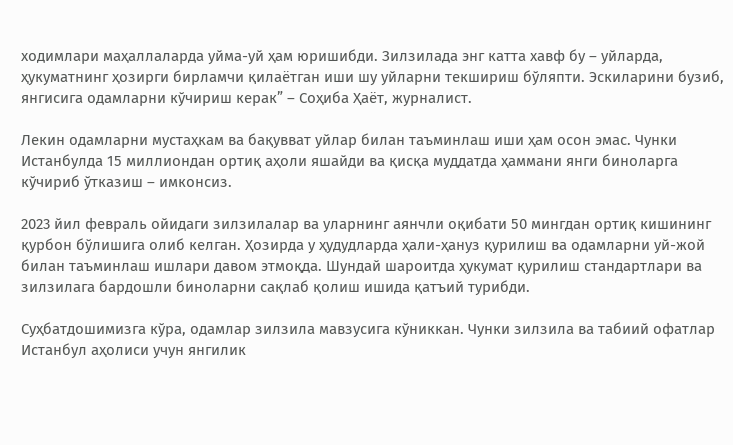ходимлари маҳаллаларда уйма-уй ҳам юришибди. Зилзилада энг катта хавф бу – уйларда, ҳукуматнинг ҳозирги бирламчи қилаётган иши шу уйларни текшириш бўляпти. Эскиларини бузиб, янгисига одамларни кўчириш керак” – Соҳиба Ҳаёт, журналист.

Лекин одамларни мустаҳкам ва бақувват уйлар билан таъминлаш иши ҳам осон эмас. Чунки Истанбулда 15 миллиондан ортиқ аҳоли яшайди ва қисқа муддатда ҳаммани янги биноларга кўчириб ўтказиш – имконсиз.

2023 йил февраль ойидаги зилзилалар ва уларнинг аянчли оқибати 50 мингдан ортиқ кишининг қурбон бўлишига олиб келган. Ҳозирда у ҳудудларда ҳали-ҳануз қурилиш ва одамларни уй-жой билан таъминлаш ишлари давом этмоқда. Шундай шароитда ҳукумат қурилиш стандартлари ва зилзилага бардошли биноларни сақлаб қолиш ишида қатъий турибди.

Суҳбатдошимизга кўра, одамлар зилзила мавзусига кўниккан. Чунки зилзила ва табиий офатлар Истанбул аҳолиси учун янгилик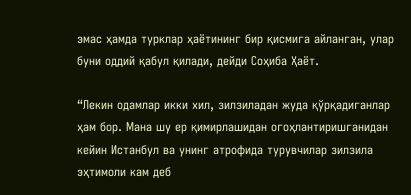эмас ҳамда турклар ҳаётининг бир қисмига айланган, улар буни оддий қабул қилади, дейди Соҳиба Ҳаёт.

“Лекин одамлар икки хил, зилзиладан жуда қўрқадиганлар ҳам бор. Мана шу ер қимирлашидан огоҳлантиришганидан кейин Истанбул ва унинг атрофида турувчилар зилзила эҳтимоли кам деб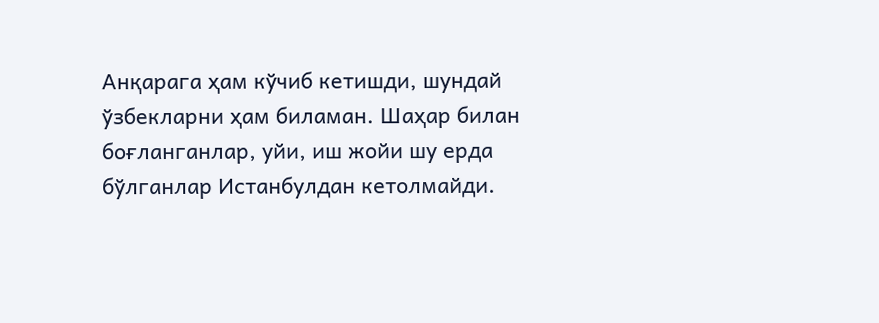Анқарага ҳам кўчиб кетишди, шундай ўзбекларни ҳам биламан. Шаҳар билан боғланганлар, уйи, иш жойи шу ерда бўлганлар Истанбулдан кетолмайди.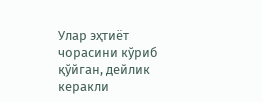Улар эҳтиёт чорасини кўриб қўйган, дейлик керакли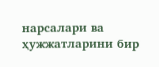нарсалари ва ҳужжатларини бир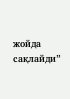жойда сақлайди”